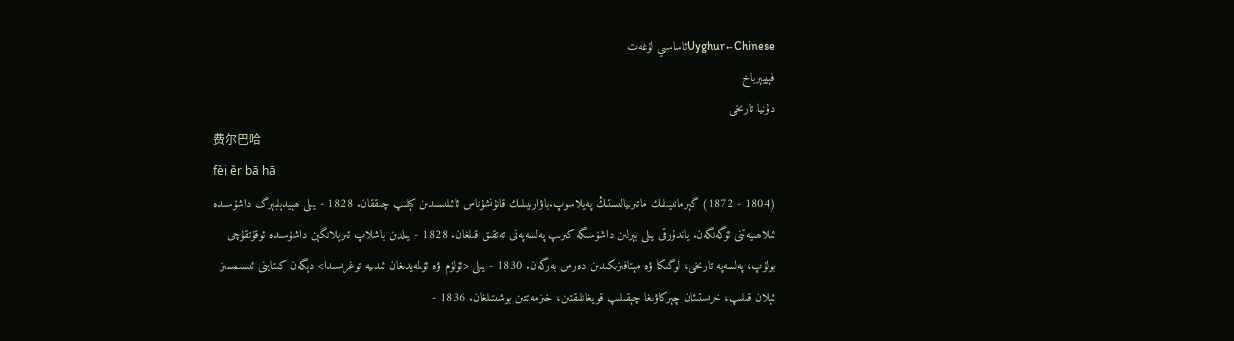Uyghur←Chineseئاساسىي لۇغەت
فېييېرباخ
دۇنيا تارىخى
费尔巴哈
fèi ěr bā hā
(1804 - 1872) گېرمانىيىلىك ماتىرىيالىستىڭ پەيلاسوپ.باۋارىيىلىك قانۇنشۇناس ئائىلىسىدىن كېلىپ چىققان. 1828 - يىلى ھېيدېلبېرگ داشۆسىدە ئىلاھىيەتنى ئۆگەنگەن. ياندۇرقى يىلى بېرلىن داشۆسىگە كىرىپ پەلسەپەنى تەتقىق قىلغان. 1828 - يىلدىن باشلاپ ئىرېلانگېن داشۆسىدە ئوقۇتقۇچى بولۇپ، پەلسەپە تارىخى، لوگىكا ۋە مېتافىزىكىدىن دەرس بەرگەن. 1830 - يىلى <ئۆلۈم ۋە ئۆلمەيدىغان ئىدىيە توغرىسىدا> دېگەن كىتابنى ئىسىمسىز ئېلان قىلىپ، خرىستىئان چېركاۋىغا چېقىلىپ قويغانلىقتىن، خىزمەتتىن بوشىتىلغان. 1836 -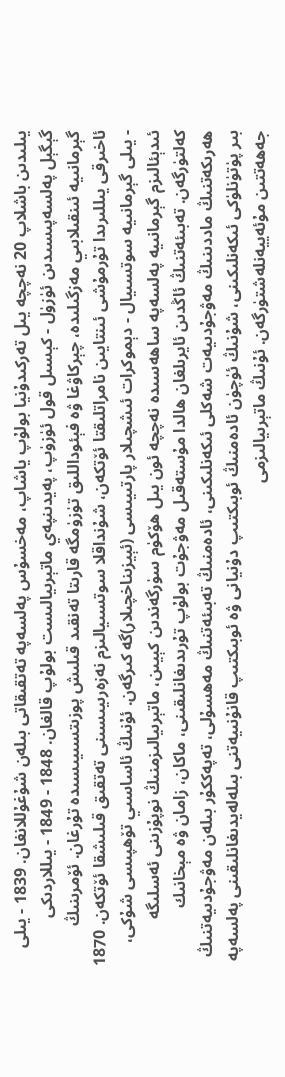يىلىدىن باشلاپ 20 نەچچە يىل تەركىدۇنيا بولۇپ ياشاپ، مەخسۇس پەلسەپە تەتقىقاتى بىلەن شۇغۇللانغان. 1839 - يىلى گېگېل پەلسەپىسىدىن ئۈزۈل - كېسىل قول ئۈزۈپ، پەيدىنپەي ماتېرىيالىست بولۇپ قالغان. 1848 - 1849 - يىللاردىكى گېرمانىيە ئىنقىلابىي مەزگىلىدە، چېركاۋغا ۋە فېئوداللىق تۈزۈمگە قارىتا تەنقىد قىلىش پوزىتسىيىسىدە تۇرغان. ئۆمرىنىڭ ئاخىرقى يىللىرىدا تۇرمۇشى ئىنتايىن نامراتلىقتا ئۆتكەن، شۇنداقلا سوتسىيالىزم نەزەرىيىسىنى تەتقىق قىلىشقا ئۆتكەن. 1870 - يىلى گېرمانىيە سوتسىيال - دېموكرات ئىشچىلار پارتىيىسى (ئېيزىناخچىلار)گە كىرگەن. ئۇنىڭ ئاساسىي تۆھپىسى شۇكى، ئىدېئالىزم گېرمانىيە پەلسەپە ساھەسىدە نەچچە ئون يىل ھۆكۈم سۈرگەندىن كېيىن، ماتېرىيالىزمنىڭ نوپۇزىنى ئەسلىگە كەلتۈرگەن. تەبىئەتنىڭ ئاڭدىن ئايرىلغان ھالدا مۇستەقىل مەۋجۇت بولۇپ تۇرىدىغانلىقىنى، ماكان، زامان ۋە مېخانىك ھەرىكەتنىڭ ماددىنىڭ مەۋجۇدىيەت شەكلى ئىكەنلىكىنى، ئادەمنىڭ تەبىئەتنىڭ مەھسۇلى، تەپەككۇر بىلەن مەۋجۇدىيەتنىڭ بىر پۈتۈنلۈكى ئىكەنلىكىنى، شۇنىڭ ئۈچۈن ئادەمنىڭ ئوبىكتىپ دۇنيانى ۋە ئوبىكتىپ قانۇنىيەتنى بىلەلەيدىغانلىقىنى پەلسەپە جەھەتتىن مۇئەييەنلەشتۈرگەن. ئۇنىڭ ماتېرىيالىزمى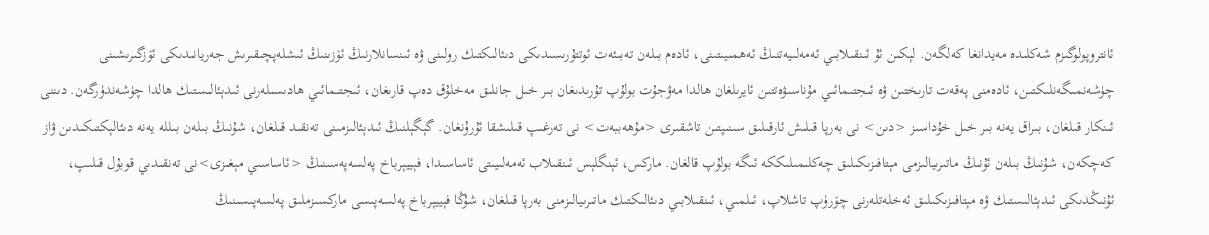ئانتروپولوگىزم شەكلىدە مەيدانغا كەلگەن. لېكىن ئۇ ئىنقىلابىي ئەمەلىيەتنىڭ ئەھمىيىتىنى، ئادەم بىلەن تەبىئەت ئوتتۇرىسىدىكى دىئالىكتىك رولىنى ۋە ئىنسانلارنىڭ ئۆزىنىڭ ئىشلەپچىقىرىش جەريانىدىكى ئۆزگىرىشىنى چۈشەنمىگەنلىكتىن، ئادەمنى پەقەت تارىختىن ۋە ئىجتىمائىي مۇناسىۋەتتىن ئايرىلغان ھالدا مەۋجۇت بولۇپ تۇرىدىغان بىر خىل جانلىق مەخلۇق دەپ قارىغان، ئىجتىمائىي ھادىسىلەرنى ئىدېئالىستىك ھالدا چۈشەندۈرگەن. دىننى ئىنكار قىلغان، بىراق يەنە بىر خىل خۇداسىز <دىن> نى بەرپا قىلىش ئارقىلىق سىنىپتىن تاشقىرى <مۇھەببەت> نى تەرغىپ قىلىشقا ئۇرۇنغان. گېگېلنىڭ ئىدېئالىزمىنى تەنقىد قىلغان، شۇنىڭ بىلەن بىللە يەنە دىئالېكتىكىدىن ۋاز كەچكەن، شۇنىڭ بىلەن ئۇنىڭ ماتىرىيالىزمى مېتافىزىكىلىق چەكلىمىلىككە ئىگە بولۇپ قالغان. ماركس، ئېنگلېس ئىنقىلاب ئەمەلىيىتى ئاساسىدا، فېييېرباخ پەلسەپەسىنىڭ <ئاساسىي مېغىزى>نى تەنقىدىي قوبۇل قىلىپ، ئۇنىڭدىكى ئىدېئالىستىك ۋە مېتافىزىكىلىق ئەخلەتلەرنى چۆرۈپ تاشلاپ، ئىلمىي، ئىنقىلابىي دىئالىكتىك ماتىرىيالىزمنى بەرپا قىلغان، شۇڭا فېييېرباخ پەلسەپىسى ماركسىزملىق پەلسەپىسىنىڭ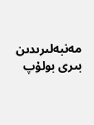مەنبەلىرىدىن بىرى بولۇپ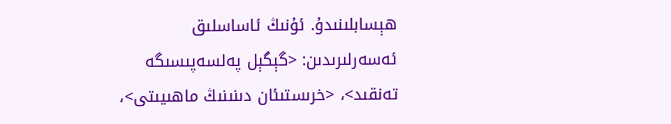ھېسابلىنىدۇ. ئۇنىڭ ئاساسلىق ئەسەرلىرىدىن: <گېگېل پەلسەپىسىگە تەنقىد>، <خرىستىئان دىنىنىڭ ماھىيىتى>،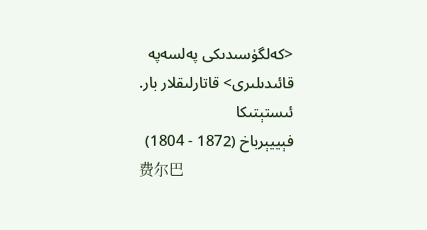<كەلگۈسىدىكى پەلسەپە قائىدىلىرى> قاتارلىقلار بار.
ئىستېتىكا
فېييېرباخ (1872 - 1804)
费尔巴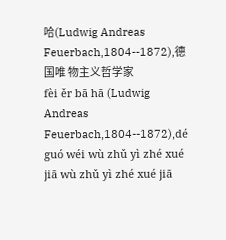哈(Ludwig Andreas Feuerbach,1804--1872),德国唯 物主义哲学家
fèi ěr bā hā (Ludwig Andreas Feuerbach,1804--1872),dé guó wéi wù zhǔ yì zhé xué jiā wù zhǔ yì zhé xué jiā